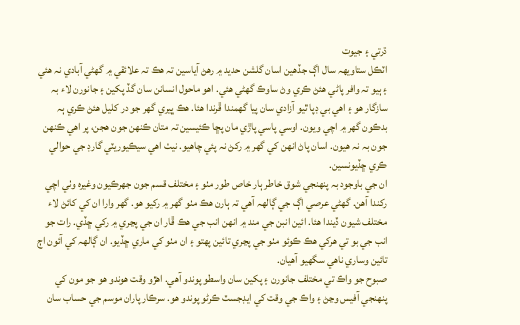ڌرتي ۽ جيوت
اٽڪل ستاويهہ سال اڳ جڏهين اسان گلشن حديد ۾ رهڻ آياسين تہ هڪ تہ علائقي ۾ گهڻي آبادي نہ هئي ۽ ٻيو تہ وافر پاڻي هئڻ ڪري وڻ ساوڪ گهڻي هئي. اهو ماحول انسانن سان گڏ پکين ۽ جانورن لاء بہ سازگار هو ۽ اهي بي ڊپا ٿيو آزادي سان پيا گهمندا ڦرندا هئا. هڪ ڀيري گهر جو در کليل هئڻ ڪري ٻہ بدڪون گهر ۾ اچي ويون. اوسي پاسي پاڙي مان پڇا ڪئيسين تہ متان ڪنھن جون هجن، پر اهي ڪنھن جون بہ نہ هيون. اسان پاڻ انھن کي گهر ۾ رکڻ نہ پئي چاهيو. نيٺ اهي سيڪيوريٽي گارڊ جي حوالي ڪري ڇڏيونسين.
ان جي باوجود بہ پنھنجي شوق خاطر ٻار خاص طور مٺو ۽ مختلف قسم جون جهرڪيون وغيرہ وٺي اچي رکندا آهن. گهڻي عرصي اڳ جي ڳالھہ آهي تہ ٻارن هڪ مٺو گهر ۾ رکيو هو. گهر وارا ان کي کائڻ لاء مختلف شيون ڏيندا هئا. ائين انبن جي مند ۾ انھن انب جي هڪ ڦار ان جي پڃري ۾ رکي ڇڏي. رات جو انب جي بو تي هرکي هڪ ڪوئو مٺو جي پڃري تائين پھتو ۽ ان مٺو کي ماري ڇڏيو. ان ڳالھہ کي آئون اڄ تائين وساري ناهي سگهيو آهيان.
صبوح جو واڪ تي مختلف جانورن ۽ پکين سان واسطو پوندو آهي. اهڙو وقت هوندو هو جو مون کي پنھنجي آفيس وڃڻ ۽ واڪ جي وقت کي ايڊجسٽ ڪرڻو پوندو هو. سرڪار پاران موسم جي حساب سان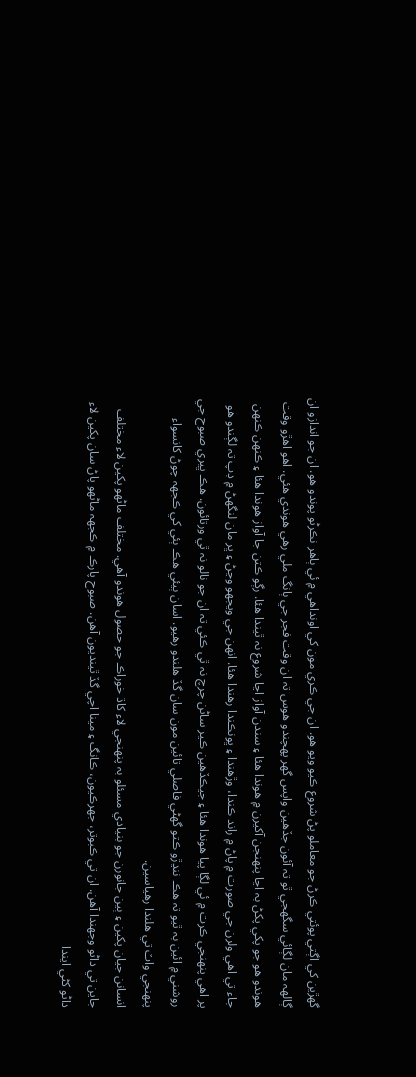گهڙين کي اڳتي پوئتي ڪرڻ جو معاملو پڻ شروع ڪيو ويو هو. ان جي ڪري مون کي اونداهي ۾ ئي ٻاهر نڪرڻو پوندو هو. ان جو اندازو ان ڳالھہ مان لڳائي سگهجي ٿو تہ آئون جڏهين واپس گهر پھچندو هوس تہ ان وقت فجر جي ٻانگ ملي رهي هوندي هئي. اهو اهڙو وقت هوندو هو جو پکي پکڻ بہ اڃا پنھنجن آکيرن ۾ هوندا هئا ۽ سندن آواز اڃا شروع نہ ٿيندا هئا. رڳو ڪتن جا آواز هوندا هئا ۽ ڪنھن ڪنھن جاء تي اهي ولرن جي صورت ۾ پاڻ ۾ راند ڪندا، وڙهندا ۽ ڀونڪندا رهندا هئا. انھن جي ويجهو وڃڻ ۽ ڀر مان لنگهڻ ۾ ڊپ تہ لڳندو هو پر اهي پنھنجي ڪرت ۾ ئي لڳا پيا هوندا هئا ۽ جيڪڏهين ڪير ساڻن چرچ نہ ٿي ڪئي تہ ان جو نالو نہ ٿي ورتائون. هڪ ڀيري صبوح جي روشني ۾ ائين بہ ٿيو تہ هڪ ننڍڙو ڪتو گهڻي فاصلي تائين مون سان گڏ هلندو رهيو. اسان ٻيئي هڪ ٻئي کي ڪجهہ چوڻ کانسواء پنھنجي واٽ تي هلندا رهياسين.
انسانن جيان پکين ۽ ٻين جانورن جو بنيادي مسئلو بہ پنھنجي لاء کاڌ خوراڪ جو حصول هوندو آهي. مختلف ماڻھو پکين لاء مختلف جاين تي داڻو وجهندا آهن. ان تي ڪبوتر، جهرڪيون، ڪانگ ۽ مينا اچي گڏ ٿينديون آهن. صبوح پارڪ ۾ ڪجهہ ماڻھو پاڻ سان پکين لاء داڻو کڻي ايندا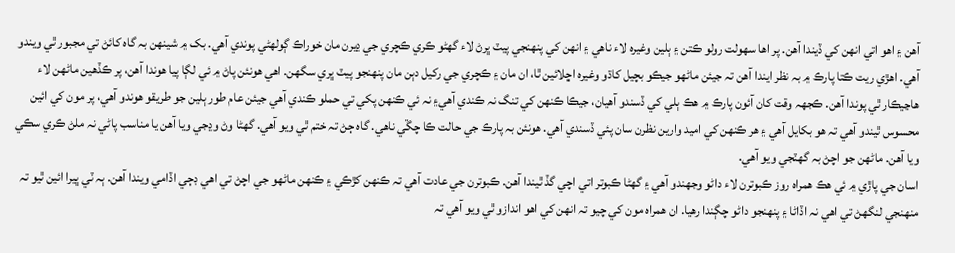آهن ۽ اهو اتي انھن کي ڏيندا آهن. پر اها سھولت رولو ڪتن ۽ ٻلين وغيرہ لاء ناهي ۽ انھن کي پنھنجي پيٽ ڀرڻ لاء گهڻو ڪري ڪچري جي ڍيرن مان خوراڪ ڳولھڻي پوندي آهي. بک ۾ شينھن بہ گاه کائڻ تي مجبور ٿي ويندو آهي. اهڙي ريت ڪتا پارڪ ۾ بہ نظر ايندا آهن تہ جيئن ماڻھو جيڪو بچيل کاڌو وغيرہ اڇلائين ٿا، ان مان ۽ ڪچري جي رکيل دٻن مان پنھنجو پيٽ ڀري سگهن. اهي هونئن پاڻ ۾ ئي لڳا پيا هوندا آهن، پر ڪڏهين ماڻھن لاء هاڃيڪار ٿي پوندا آهن. ڪجهہ وقت کان آئون پارڪ ۾ هڪ ٻلي کي ڏسندو آهيان، جيڪا ڪنھن کي تنگ نہ ڪندي آهي۽ نہ ئي ڪنھن پکي تي حملو ڪندي آهي جيئن عام طور ٻلين جو طريقو هوندو آهي، پر مون کي ائين محسوس ٿيندو آهي تہ هو بکايل آهي ۽ هر ڪنھن کي اميد وارين نظرن سان پئي ڏسندي آهي. هونئن بہ پارڪ جي حالت ڪا چڱي ناهي. گاه ڄڻ تہ ختم ٿي ويو آهي. گهڻا وڻ وڍجي ويا آهن يا مناسب پاڻي نہ ملڻ ڪري سڪي ويا آهن. ماڻھن جو اچڻ بہ گهٽجي ويو آهي.
اسان جي پاڙي ۾ ئي هڪ همراه روز ڪبوترن لاء داڻو وجهندو آهي ۽ گهڻا ڪبوتر اتي اچي گڏ ٿيندا آهن. ڪبوترن جي عادت آهي تہ ڪنھن کڙڪي ۽ ڪنھن ماڻھو جي اچڻ تي اهي ڊڄي اڏامي ويندا آهن. ٻہ ٽي ڀيرا ائين ٿيو تہ منھنجي لنگهڻ تي اهي نہ اڏاڻا ۽ پنھنجو داڻو چڳندا رهيا. ان همراه مون کي چيو تہ انھن کي اهو اندازو ٿي ويو آهي تہ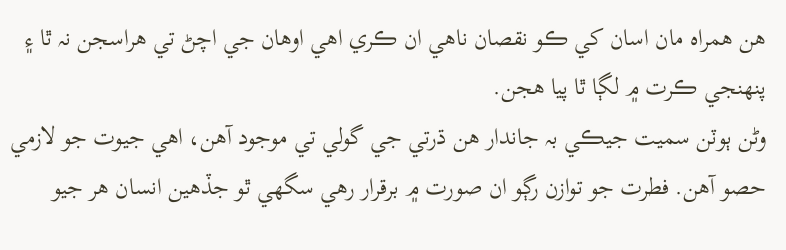هن همراه مان اسان کي ڪو نقصان ناهي ان ڪري اهي اوهان جي اچڻ تي هراسجن نہ ٿا ۽ پنھنجي ڪرت ۾ لڳا ٿا پيا هجن.
وڻن ٻوٽن سميت جيڪي بہ جاندار هن ڌرتي جي گولي تي موجود آهن، اهي جيوت جو لازمي حصو آهن. فطرت جو توازن رڳو ان صورت ۾ برقرار رهي سگهي ٿو جڏهين انسان هر جيو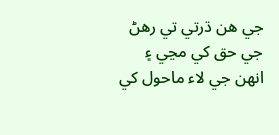جي هن ڌرتي تي رهڻ جي حق کي مڃي ۽ انھن جي لاء ماحول کي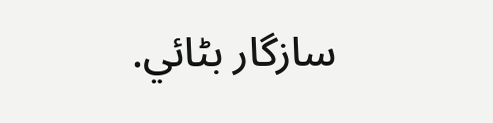سازگار بڻائي.